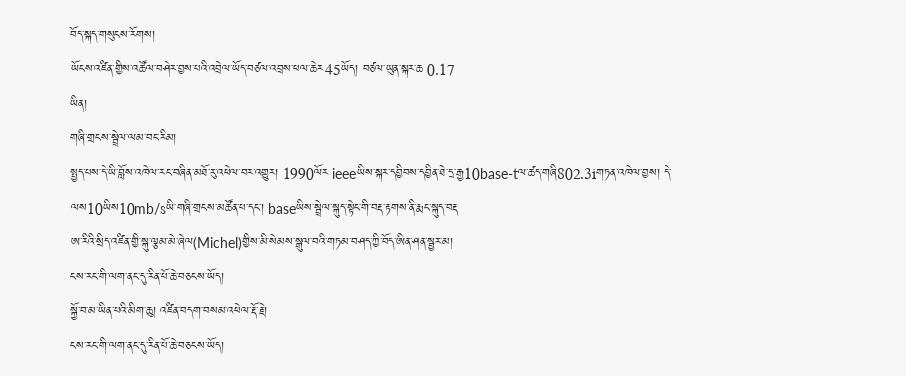བོད་སྐད་གསུངས་རོགས།
ཡོངས་འཛིན་གྱིས་འཚོལ་བཤེར་བྱས་པའི་འབྲེལ་ཡོད་བཙལ་འབྲས་ཕལ་ཆེར45ཡོད། བཙལ་ཡུན་སྐར་ཆ 0.17
ཡིན།
གཞི་གྲངས་སྦྲེལ་ལམ་བང་རིམ།
སྤྱད་པས་དེ་ཡི་བློས་འཁེལ་རང་བཞིན་མཐོ་རུ་འཕེལ་བར་འགྱུར། 1990ལོར ieeeཡིས་སྐར་དབྱིབས་དབྱིན་ཐེ་དྲ་རྒྱ10base-tལ་ཚད་གཞི802.3iགཏན་འཁེལ་བྱས། དེ་ལས10ཡིས10mb/sཡི་གཞི་གྲངས་མཚོན་པ་དང་། baseཡིས་སྦྲེལ་སྐུད་སྟེང་གི་བརྡ་རྟགས་ནི་རྨང་སྐུད་བརྡ
ཨ་རིའི་སྲིད་འཛིན་གྱི་སྐུ་ལྕམ་མེ་ཞེལ(Michel)གྱིས་མི་སེམས་སྒུལ་བའི་གཏམ་བཤད་ཀྱི་བོད་ཨིན་ཤན་སྦྱར་མ།
ངས་རང་གི་ལག་ནང་དུ་རིན་པོ་ཆེ་བཅངས་ཡོད།
སྐྱོ་བ་མ་ཡིན་པའི་མིག་ཆུ། འཛིན་བདག་བསམ་འཕེལ་རྡོ་རྗེ།
ངས་རང་གི་ལག་ནང་དུ་རིན་པོ་ཆེ་བཅངས་ཡོད།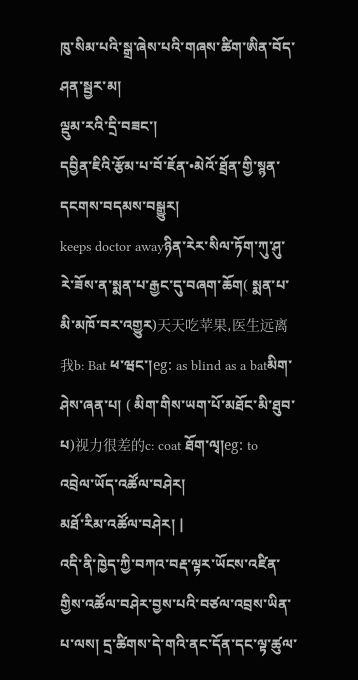ཁུ་སིམ་པའི་སྒྲ་ཞེས་པའི་གཞས་ཚིག་ཨིན་བོད་ཤན་སྦྱར་མ།
ལྡུམ་རའི་དྲི་བཟང་།
དབྱིན་ཇིའི་རྩོམ་པ་བོ་ཇོན་•མེའོ་ཐྲོན་གྱི་སྙན་དངགས་བདམས་བསྒྱུར།
keeps doctor awayཉིན་རེར་སིལ་ཏོག་ཀུ་ཤུ་རེ་ཟོས་ན་སྨན་པ་རྒྱང་དུ་བཞག་ཆོག( སྨན་པ་མི་མཁོ་བར་འགྱུར)天天吃苹果,医生远离我b: Bat ཕ་ཝང་།eg: as blind as a batམིག་ཤེས་ཞན་པ། ( མིག་གིས་ཡག་པོ་མཐོང་མི་ཐུབ་པ)视力很差的c: coat ཐོག་ལྭ།eg: to
འབྲེལ་ཡོད་འཚོལ་བཤེར།
མཐོ་རིམ་འཚོལ་བཤེར། |
འདི་ནི་ཁྱེད་ཀྱི་བཀའ་བརྡ་ལྟར་ཡོངས་འཛིན་གྱིས་འཚོལ་བཤེར་བྱས་པའི་བཙལ་འབྲས་ཡིན་པ་ལས། དྲ་ཚིགས་དེ་གའི་ནང་དོན་དང་ལྟ་ཚུལ་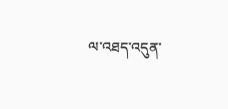ལ་འཐད་འདུན་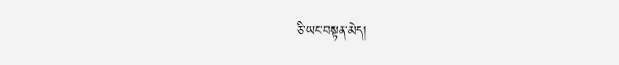ཅི་ཡང་བསྟན་མེད།